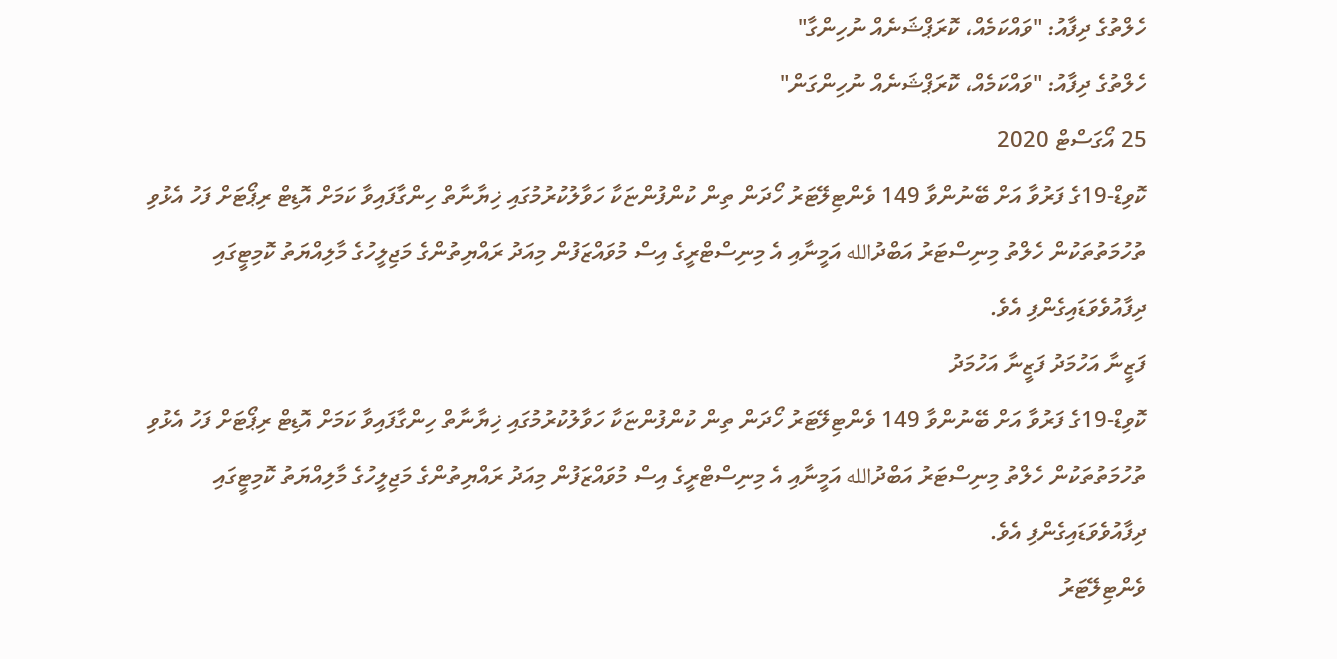ހެލްތުގެ ދިފާއު: "ވައްކަމެއް، ކޮރަޕްޝަނެއް ނުހިންގާ"
ހެލްތުގެ ދިފާއު: "ވައްކަމެއް، ކޮރަޕްޝަނެއް ނުހިންގަން"
25 އޯގަސްޓް 2020
ކޮވިޑް-19ގެ ފަރުވާ އަށް ބޭނުންވާ 149 ވެންޓިލޭޓަރު ހޯދަން ތިން ކުންފުންޏަކާ ހަވާލުކުރުމުގައި ޚިޔާނާތް ހިންގާފައިވާ ކަމަށް އޮޑިޓް ރިޕޯޓަށް ފަހު އެޅުވި ތުހުމަތުތަކުން ހެލްތު މިނިސްޓަރު އަބްދުالله އަމީނާއި އެ މިނިސްޓްރީގެ އިސް މުވައްޒަފުން މިއަދު ރައްޔިތުންގެ މަޖިލީހުގެ މާލިއްޔަތު ކޮމިޓީގައި ދިފާއުވެވަޑައިގެންފި އެވެ.
ފަޒީނާ އަހުމަދު ފަޒީނާ އަހުމަދު
ކޮވިޑް-19ގެ ފަރުވާ އަށް ބޭނުންވާ 149 ވެންޓިލޭޓަރު ހޯދަން ތިން ކުންފުންޏަކާ ހަވާލުކުރުމުގައި ޚިޔާނާތް ހިންގާފައިވާ ކަމަށް އޮޑިޓް ރިޕޯޓަށް ފަހު އެޅުވި ތުހުމަތުތަކުން ހެލްތު މިނިސްޓަރު އަބްދުالله އަމީނާއި އެ މިނިސްޓްރީގެ އިސް މުވައްޒަފުން މިއަދު ރައްޔިތުންގެ މަޖިލީހުގެ މާލިއްޔަތު ކޮމިޓީގައި ދިފާއުވެވަޑައިގެންފި އެވެ.
ވެންޓިލޭޓަރު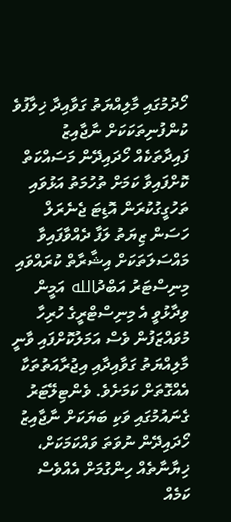ހޯދުމުގައި މާލިއްޔަތު ގަވާއިދާ ޚިލާފުވެ ކުންފުނިތަކަކަށް ނާޖާއިޒު ފައިދާތަކެއް ހޯދައިދޭން މަސައްކަތް ކޮށްފައިވާ ކަމަށް ތުހުމަތު އަޅުވައި ތަހުގީގުކުރަން އޮޑިޓަ ޖެނެރަލް ހަސަން ޒިޔަތު ލަފާ ދެއްވާފައިވާ މައްސަލަތަކަށް އިޝާރާތް ކުރައްވައި މިނިސްޓަރު އަބްދުالله އަމީން ވިދާޅުވީ އެ މިނިސްޓްރީގެ ހުރިހާ މުވައްޒަފުން ވެސް އަމަލުކޮށްފައި ވާނީ މާލިއްޔަތު ގަވާއިދާއި އިޖުރާއަތުތަކާ އެއްގޮތަށް ކަމަށެވެ. ވެންޓިލޭޓަރު ގެނައުމުގައި ވަކި ބަޔަކަށް ނާޖާއިޒު ހޯދައިދޭން ނުވަތަ ވައްކަމަކަށް، ޚިޔާނާތެއް ހިންގުމަށް އެއްވެސް ކަމެއް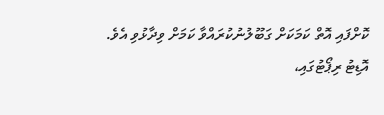ކޮށްފައި އޮތް ކަމަކަށް ގަބޫލުނުކުރައްވާ ކަމަށް ވިދާޅުވި އެވެ.
އޮޑިޓު ރިޕޯޓުގައި،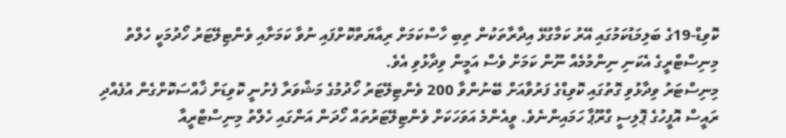ކޮވިޑް-19ގެ ބަލިމަޑުކަމުގައި އޭރު ކަމާގުޅޭ އިދާރާތަކުން ތިބި ހާސްކަމަށް ރިއާޔަތްކޮށްފައި ނުވާ ކަމަށާއި ވެންޓިލޭޓަރު ހޯދުމަކީ ހެލްތު މިނިސްޓްރީގެ އެކަނި ނިންމުމެއް ނޫން ކަމަށް ވެސް އަމީން ވިދާޅުވި އެވެ.
މިނިސްޓަރު ވިދާޅުވި ގޮތުގައި ކޮވިޑްގެ ފަރުވާއަށް ބޭނުންވާ 200 ވެންޓިލޭޓަރު ހޯދުމުގެ މަޝްވަރާ ފެށުނީ ކޮވިޑަށް ޚާއްސަކޮށްގެން އުފެއްދި ރައީސް އޮފީހުގެ ޕޮލިސީ ގްރޫޕާ ހަމައިންނެވެ. ވީއެންމެ އަވަހަކަށް ވެންޓިލޭޓަރުތައް ހޯދަން އަންގައި ހެލްތު މިނިސްޓްރީއާ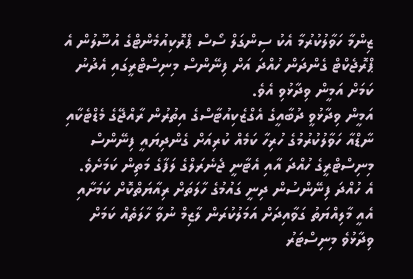ޒިންމާ ހަވާލުކުރުމާ އެކު ސިންގަލް ސޯސް ޕްރޮކިއުމެންޓްގެ އުސޫލުން އެ ޕްރޮޖެކްޓް ގެންދަން ހުއްދަ އަށް ފިނޭންސް މިނިސްޓްރީގައި އެދުނު ކަމަށް އަމީން ވިދާޅުވި އެވެ.
އަމީން ވިދާޅުވީ ދުބާއީގެ އެގްޒެކިއުޓާސްގެ އިތުރުން ރާއްޖޭގެ މެޑްޓެކާއި ނާޑްއާ ހަވާލުކުރުމުގެ ހުރިހާ ކަމެއް ކުރިއަށް ގެންދިޔައީ ފިނޭންސް މިނިސްޓްރީގެ ހުއްދަ އާއި އެޓާނީ ޖެނެރަލްގެ ލަފާގެ މަތިން ކަމަށެވެ.
އެ ހުއްދަ ފިނޭންސުން ދިނީ ގައުމުގެ ހާލަތަށް ރިއާޔަތްކޮށް ކަމަށާއި އެއީ މާލިއްޔަތު ގަވާއިދަށް އަމަލުކުރަން ލާޒިމް ނުވާ ހާލަތެއް ކަމަށް ވިދާޅުވެ މިނިސްޓަރު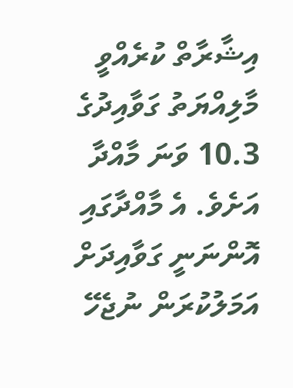އިޝާރާތް ކުރެއްވީ މާލިއްޔަތު ގަވާއިދުގެ 10.3 ވަނަ މާއްދާ އަށެވެ. އެ މާއްދާގައި އޮންނަނީ ގަވާއިދަށް އަމަލުކުރަން ނުޖެހޭ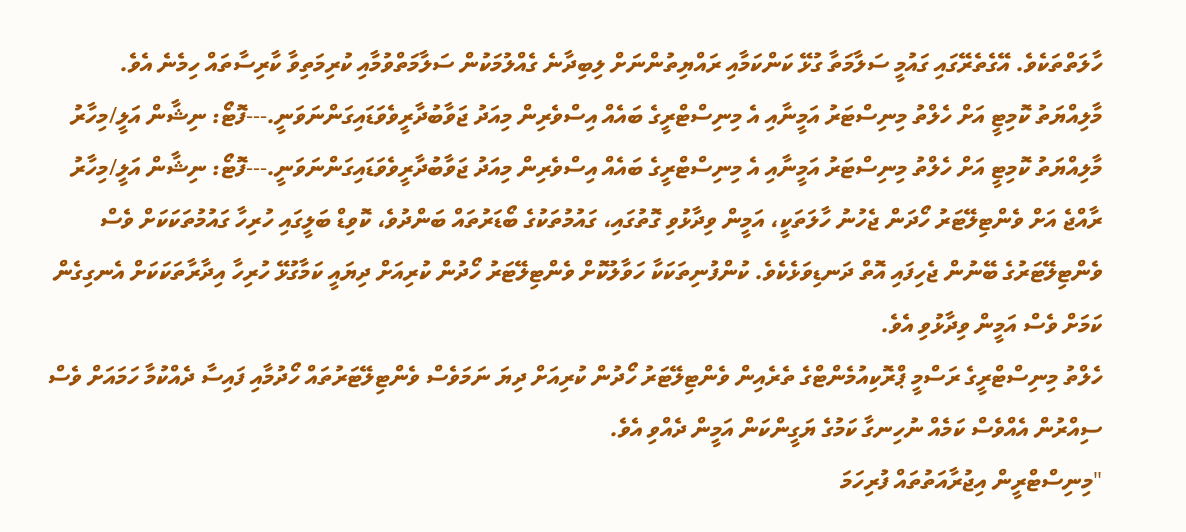ހާލަތްތަކެވެ. އޭގެތެރޭގައި ގައުމީ ސަލާމަތާ ގުޅޭ ކަންކަމާއި ރައްޔިތުންނަށް ލިބިދާނެ ގެއްލުމަކުން ސަލާމަތްވުމާއި ކުރިމަތިވާ ކާރިސާތައް ހިމެނެ އެވެ.
މާލިއްޔަތު ކޮމިޓީ އަށް ހެލްތު މިނިސްޓަރު އަމީނާއި އެ މިނިސްޓްރީގެ ބައެއް އިސްވެރިން މިއަދު ޖަވާބުދާރީވެވަޑައިގަންނަވަނީ.---ފޮޓޯ: ނިޝާން އަލީ/މިހާރު
މާލިއްޔަތު ކޮމިޓީ އަށް ހެލްތު މިނިސްޓަރު އަމީނާއި އެ މިނިސްޓްރީގެ ބައެއް އިސްވެރިން މިއަދު ޖަވާބުދާރީވެވަޑައިގަންނަވަނީ.---ފޮޓޯ: ނިޝާން އަލީ/މިހާރު
ރާއްޖެ އަށް ވެންޓިލޭޓަރު ހޯދަން ޖެހުނު ހާލަތަކީ، އަމީން ވިދާޅުވި ގޮތުގައި، ގައުމުތަކުގެ ބޯޑަރުތައް ބަންދުވެ، ކޮވިޑް ބަލީގައި ހުރިހާ ގައުމުތަކަކަށް ވެސް ވެންޓިލޭޓަރުގެ ބޭނުން ޖެހިފައި އޮތް ދަނޑިވަޅެކެވެ. ކުންފުނިތަކަކާ ހަވާލުކޮށް ވެންޓިލޭޓަރު ހޯދުން ކުރިއަށް ދިޔައީ ކަމާގުޅޭ ހުރިހާ އިދާރާތަކަކަށް އެނގިގެން ކަމަށް ވެސް އަމީން ވިދާޅުވި އެވެ.
ހެލްތު މިނިސްޓްރީގެ ރަސްމީ ޕްރޮކިއުމެންޓްގެ ތެރެއިން ވެންޓިލޭޓަރު ހޯދުން ކުރިއަށް ދިޔަ ނަމަވެސް ވެންޓިލޭޓަރުތައް ހޯދުމާއި ފައިސާ ދެއްކުމާ ހަމައަށް ވެސް ސިއްރުން އެއްވެސް ކަމެއް ނުހިނގާ ކަމުގެ ޔަގީންކަން އަމީން ދެއްވި އެވެ.
"މިނިސްޓްރީން އިޖުރާއަތުތައް ފުރިހަމަ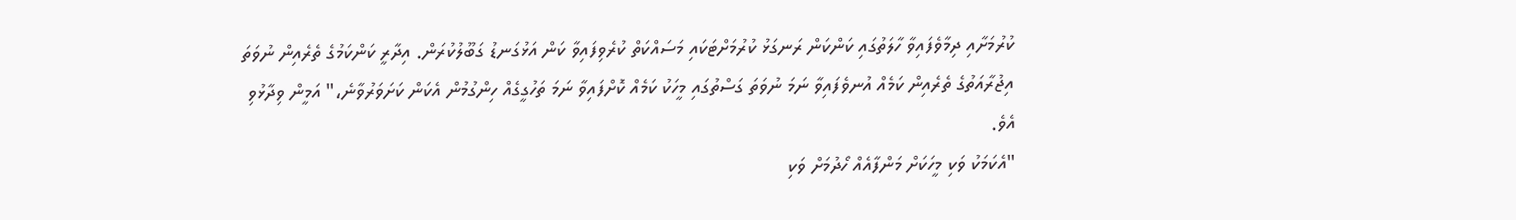ކުރުމަށާއި ދިމާވެފައިވާ ހާލަތުގައި ކަންކަން ރަނގަޅު ކުރުމަށްޓަކައި މަސައްކަތް ކުރެވިފައިވާ ކަން އަޅުގަނޑު ގަބޫލުކުރަން. އިދާރީ ކަންކަމުގެ ތެރެއިން ނުވަތަ އިޖުރާއަތުގެ ތެރެއިން ކަމެއް އުނވެފައިވާ ނަމަ ނުވަތަ ގަސްތުގައި މީހަކު ކަމެއް ކޮށްފައިވާ ނަމަ ތަހުގީގެއް ހިންގުމުން އެކަން ކަށަވަރުވާނެ،" އަމީން ވިދާޅުވި އެވެ.
"އެކަމަކު ވަކި މީހަކަށް މަންފާއެއް ހޯދުމަށް ވަކި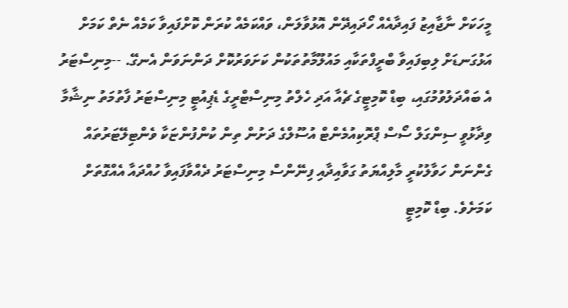މީހަކަށް ނާޖާއިޒު ފައިދާއެއް ހޯދައިދޭން އޮޅުވާލަން، ވައްކަމެއް ކުރަން ކޮށްފައިވާ ކަމެއް ނެތް ކަމަށް އަޅުގަނޑަށް ލިބިފައިވާ ބްރީފްތަކާއި މައުލޫމާތުތަކުން ކަށަވަރުކޮށް ދަންނަވަން އެނގޭ. --މިނިސްޓަރު
އެ ބައްދަލުވުމުގައި، ބިޑް ކޮމިޓީގެ ޗެއާ އަދި ހެލްތު މިނިސްޓްރީގެ ޑެޕިއުޓީ މިނިސްޓަރު ފާތުމަތު ނިޝާމާ ވިދާޅުވީ ސިންގަލް ސޯސް ޕްރޮކިއުމެންޓް އުސޫލްގެ ދަށުން ތިން ކުންފުންޏަކާ ވެންޓިލޭޓަރުތައް ގެންނަން ހަވާލުކުރީ މާލިއްޔަތު ގަވާއިދާއި ފިނޭންސް މިނިސްޓަރު ދެއްވާފައިވާ ހުއްދައާ އެއްގޮތަށް ކަމަށެވެ. ބިޑް ކޮމިޓީ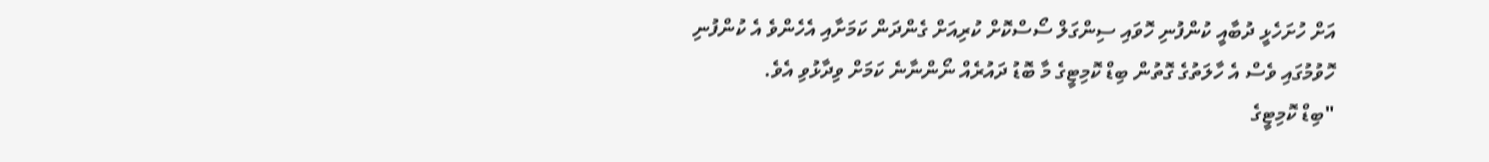އަށް ހުށަހެޅީ ދުބާއީ ކުންފުނި ހޮވައި ސިންގަލް ސޯސްކޮށް ކުރިއަށް ގެންދަން ކަމަށާއި އެހެންވެ އެ ކުންފުނި ހޮވުމުގައި ވެސް އެ ހާލަތުގެ ގޮތުން ބިޑް ކޮމިޓީގެ މާ ބޮޑު ދައުރެއް ނޯންނާނެ ކަމަށް ވިދާޅުވި އެވެ.
"ބިޑް ކޮމިޓީގެ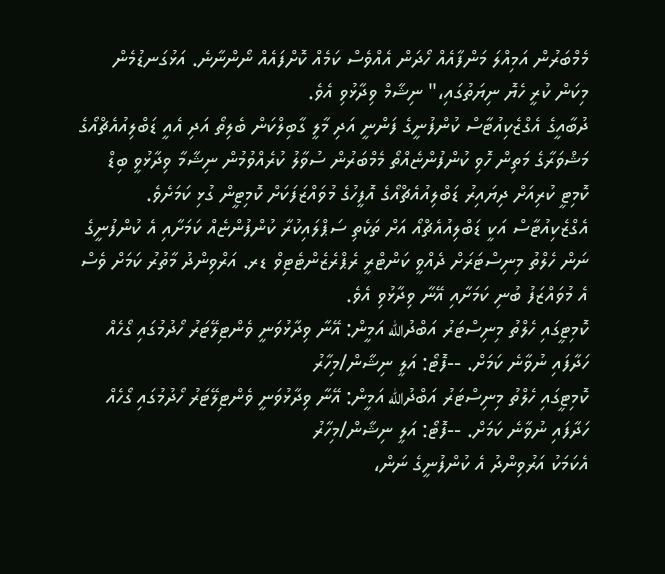މެމްބަރުން އަމިއްލަ މަންފާއެއް ހޯދަން އެއްވެސް ކަމެއް ކޮށްފައެއް ނޯންނާނެ. އަޅުގަނޑުމެން މިކަން ކުރީ ހެޔޮ ނިޔަތުގައި،" ނިޝާމް ވިދާޅުވި އެވެ.
ދުބާއީގެ އެގްޒެކިއުޓާސް ކުންފުނީގެ ފަންނީ އަދި މާލީ ގާބިލްކަން ބެލިތޯ އަދި އެއީ ޑަބްލިއުއެޗްއޯގެ މަޝްވަރާގެ މަތިން ހޮވި ކުންފުންޏެއްތޯ މެމްބަރުން ސުވާލު ކުރެއްވުމުން ނިޝާމާ ވިދާޅުވީ ބިޑް ކޮމިޓީ ކުރިއަށް ދިޔައިރު ޑަބްލިއުއެޗްއޯގެ އޮފީހުގެ މުވައްޒަފަކަށް ކޮމިޓީން ގުޅި ކަމަށެވެ. އެގްޒެކިއުޓާސް އަކީ ޑަބްލިއުއެޗްއޯ އަށް ތަކެތި ސަޕްލައިކުރާ ކުންފުންޏެއް ކަމަށާއި އެ ކުންފުނީގެ ނަން ހެލްތު މިނިސްޓަރަށް ދެއްވީ ކަންޓްރީ ރެޕްރެޒެންޓެޓިވް ޑރ. އަރްވިންދު މާތުރު ކަމަށް ވެސް އެ މުވައްޒަފު ބުނި ކަމަށާއި އޭނާ ވިދާޅުވި އެވެ.
ކޮމިޓީގައި ހެލްތު މިނިސްޓަރު އަބްދުالله އަމީން: އޭނާ ވިދާޅުވަނީ ވެންޓިލޭޓަރު ހޯދުމުގައި ގޯހެއް ހަދާފައި ނުވާނެ ކަމަށް. --ފޮޓޯ: އަލީ ނިޝާން/މިހާރު
ކޮމިޓީގައި ހެލްތު މިނިސްޓަރު އަބްދުالله އަމީން: އޭނާ ވިދާޅުވަނީ ވެންޓިލޭޓަރު ހޯދުމުގައި ގޯހެއް ހަދާފައި ނުވާނެ ކަމަށް. --ފޮޓޯ: އަލީ ނިޝާން/މިހާރު
އެކަމަކު އަރުވިންދު އެ ކުންފުނީގެ ނަން،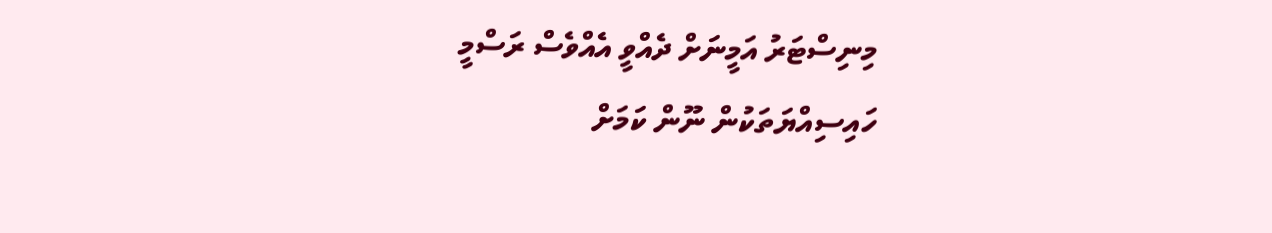މިނިސްޓަރު އަމީނަށް ދެއްވީ އެއްވެސް ރަސްމީ ހައިސިއްޔަތަކުން ނޫން ކަމަށް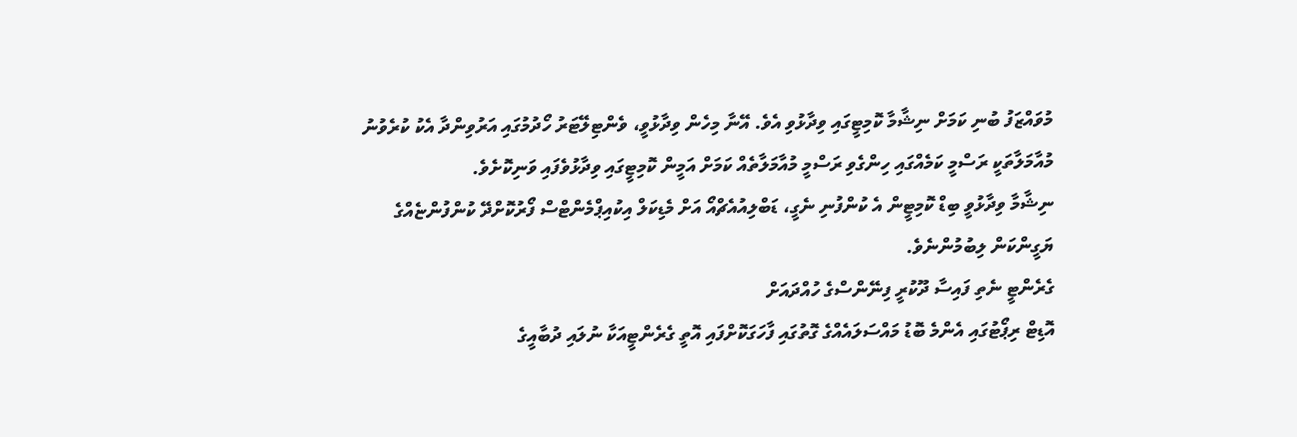މުވައްޒަފު ބުނި ކަމަށް ނިޝާމާ ކޮމިޓީގައި ވިދާޅުވި އެވެ. އޭނާ މިހެން ވިދާޅުވީ، ވެންޓިލޭޓަރު ހޯދުމުގައި އަރުވިންދާ އެކު ކުރެވުނު މުއާމަލާތަކީ ރަސްމީ ކަމެއްގައި ހިންގެވި ރަސްމީ މުއާމަލާތެއް ކަމަށް އަމީން ކޮމިޓީގައި ވިދާޅުވެފައި ވަނިކޮށެވެ.
ނިޝާމާ ވިދާޅުވީ ބިޑް ކޮމިޓީން އެ ކުންފުނި ނެގީ، ޑަބްލިއުއެޗްއޯ އަށް މެޑިކަލް އިކުއިޕްމެންޓްސް ފޯރުކޮށްދޭ ކުންފުންޏެއްގެ ޔަގީންކަން ލިބުމުންނެވެ.
ގެރެންޓީ ނެތި ފައިސާ ދޫކުރީ ފިނޭންސްގެ ހުއްދައަށް
އޮޑިޓް ރިޕޯޓުގައި އެންމެ ބޮޑު މައްސަލައެއްގެ ގޮތުގައި ފާހަގަކޮށްފައި އޮތީ ގެރެންޓީއަކާ ނުލައި ދުބާއީގެ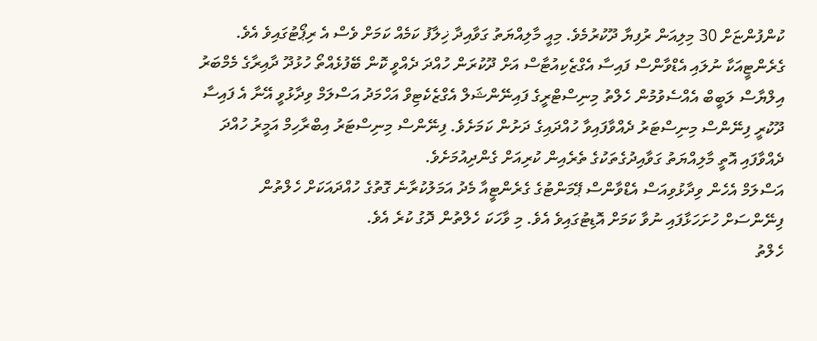ކުންފުންޏަށް 30 މިލިއަން ރުފިޔާ ދޫކުރުމެވެ. މިއީ މާލިއްޔަތު ގަވާއިދާ ޚިލާފު ކަމެއް ކަމަށް ވެސް އެ ރިޕޯޓުގައިވެ އެވެ.
ގެރެންޓީއަކާ ނުލައި އެޑްވާންސް ފައިސާ އެގްޒެކިއުޓާސް އަށް ދޫކުރަން ހުއްދަ ދެއްވީ ކޮން ބޭފުޅެއްތޯ ހުޅުދޫ ދާއިރާގެ މެމްބަރު އިލްޔާސް ލަބީބް އެއްސެވުމުން ހެލްތު މިނިސްޓްރީގެ ފައިނޭންޝަލް އެގްޒެކެޓިވް އަހްމަދު އަސްލަމް ވިދާޅުވީ އޭނާ އެ ފައިސާ ދޫކުރީ ފިނޭންސް މިނިސްޓަރު ދެއްވާފައިވާ ހުއްދައިގެ ދަށުން ކަމަށެވެ. ފިނޭންސް މިނިސްޓަރު އިބްރާހިމް އަމީރު ހުއްދަ ދެއްވާފައި އޮތީ މާލިއްޔަތު ގަވާއިދުގެތަކުގެ ތެރެއިން ކުރިއަށް ގެންދިއުމަށެވެ.
އަސްލަމް އެހެން ވިދާޅުވިއަސް އެޑްވާންސް ޕޭމަންޓުގެ ގެރެންޓީއާ މެދު އަމަލުކުރާނެ ގޮތުގެ ހުއްދައަކަށް ހެލްތުން ފިނޭންސަށް ހުށަހަޅާފައި ނުވާ ކަމަށް އޮޑިޓުގައިވެ އެވެ. މި ވާހަކަ ހެލްތުން ދޮގު ކުރެ އެވެ.
ހެލްތު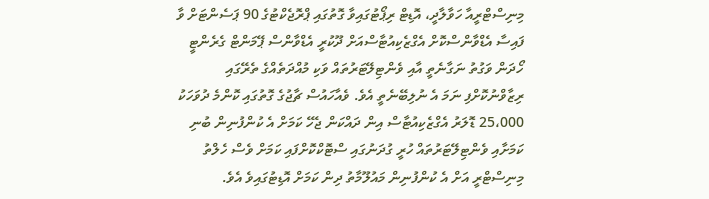މިނިސްޓްރީއާ ހަވާލާދީ، އޮޑިޓް ރިޕޯޓުގައިވާ ގޮތުގައި ޕްރޮޖެކްޓުގެ 90 ޕަސެންޓަށް ވާ ފައިސާ އެޑްވާންސްކޮށް އެގްޒެކިއުޓާސްއަށް ދޫކުރީ އެޑްވާންސް ޕޭމަންޓް ގެރެންޓީ ހޯދަން ވަގުތު ނަގާނެތީ އާއި ވެންޓިލޭޓަރުތައް ވަކި މުއްދަތެއްގެ ތެރޭގައި ރިޒާވްނުކޮށްފި ނަމަ އެ ނުލިބޭނެތީ އެވެ. ވެއާހައުސް ޗާޖުގެ ގޮތުގައި ކޮންމެ ދުވަހަކު 25،000 ޑޮލަރު އެގްޒެކިއުޓާސް އިން ދައްކަން ޖެހޭ ކަމަށް އެ ކުންފުނިން ބުނި ކަމަށާއި ވެންޓިލޭޓަރުތައް ހުރީ ގުދަނުގައި ސްޓޮކްކޮށްފައި ކަމަށް ވެސް ހެލްތު މިނިސްޓްރީ އަށް އެ ކުންފުނިން މައުލޫމާތު ދިން ކަމަށް އޮޑިޓުގައިވެ އެވެ.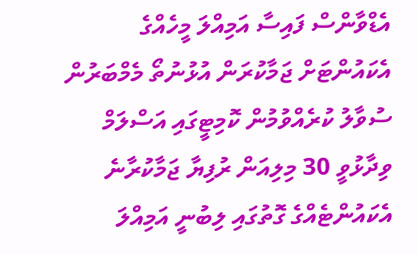އެޑްވާންސް ފައިސާ އަމިއްލަ މީހެއްގެ އެކައުންޓަށް ޖަމާކުރަން އުޅުނުތޯ މެމްބަރުން ސުވާލު ކުރެއްވުމުން ކޮމިޓީގައި އަސްލަމް ވިދާޅުވީ 30 މިލިއަން ރުފިޔާ ޖަމާކުރާނެ އެކައުންޓެއްގެ ގޮތުގައި ލިބުނީ އަމިއްލަ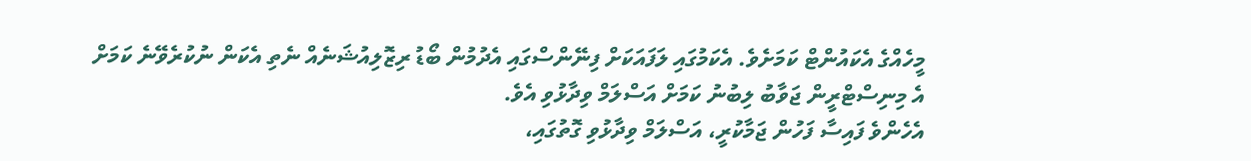މީހެއްގެ އެކައުންޓް ކަމަށެވެ. އެކަމުގައި ލަފައަކަށް ފިނޭންސްގައި އެދުމުން ބޯޑު ރިޒޮލިއުޝަނެއް ނެތި އެކަން ނުކުރެވޭނެ ކަމަށް އެ މިނިސްޓްރީން ޖަވާބު ލިބުނު ކަމަށް އަސްލަމް ވިދާޅުވި އެވެ.
އެހެންވެ ފައިސާ ފަހުން ޖަމާކުރީ، އަސްލަމް ވިދާޅުވި ގޮތުގައި،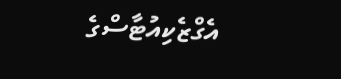އެގްޒެކިއުޓާސްގެ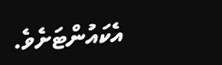އެކައުންޓަށެވެ.